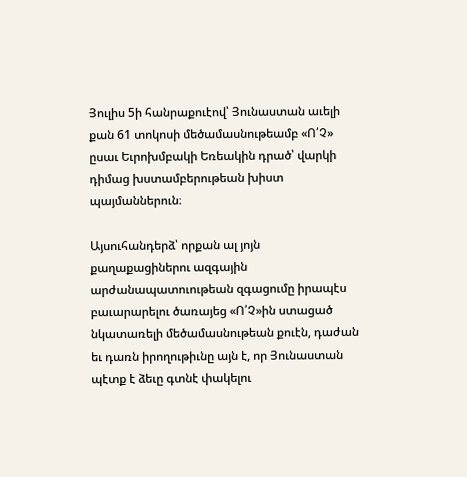Յուլիս 5ի հանրաքուէով՝ Յունաստան աւելի քան 61 տոկոսի մեծամասնութեամբ «Ո՛Չ» ըսաւ Եւրոխմբակի Եռեակին դրած՝ վարկի դիմաց խստամբերութեան խիստ պայմաններուն։

Այսուհանդերձ՝ որքան ալ յոյն քաղաքացիներու ազգային արժանապատուութեան զգացումը իրապէս բաւարարելու ծառայեց «Ո՛Չ»ին ստացած նկատառելի մեծամասնութեան քուէն, դաժան եւ դառն իրողութիւնը այն է, որ Յունաստան պէտք է ձեւը գտնէ փակելու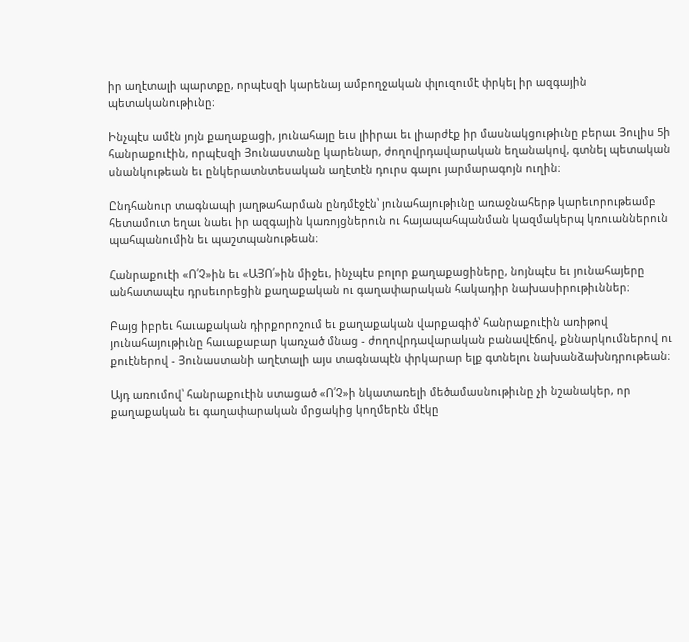իր աղէտալի պարտքը, որպէսզի կարենայ ամբողջական փլուզումէ փրկել իր ազգային պետականութիւնը։

Ինչպէս ամէն յոյն քաղաքացի, յունահայը եւս լիիրաւ եւ լիարժէք իր մասնակցութիւնը բերաւ Յուլիս 5ի հանրաքուէին, որպէսզի Յունաստանը կարենար, ժողովրդավարական եղանակով, գտնել պետական սնանկութեան եւ ընկերատնտեսական աղէտէն դուրս գալու յարմարագոյն ուղին։

Ընդհանուր տագնապի յաղթահարման ընդմէջէն՝ յունահայութիւնը առաջնահերթ կարեւորութեամբ հետամուտ եղաւ նաեւ իր ազգային կառոյցներուն ու հայապահպանման կազմակերպ կռուաններուն պահպանումին եւ պաշտպանութեան։

Հանրաքուէի «Ո՛Չ»ին եւ «ԱՅՈ՛»ին միջեւ, ինչպէս բոլոր քաղաքացիները, նոյնպէս եւ յունահայերը անհատապէս դրսեւորեցին քաղաքական ու գաղափարական հակադիր նախասիրութիւններ։

Բայց իբրեւ հաւաքական դիրքորոշում եւ քաղաքական վարքագիծ՝ հանրաքուէին առիթով յունահայութիւնը հաւաքաբար կառչած մնաց - ժողովրդավարական բանավէճով, քննարկումներով ու քուէներով - Յունաստանի աղէտալի այս տագնապէն փրկարար ելք գտնելու նախանձախնդրութեան։

Այդ առումով՝ հանրաքուէին ստացած «Ո՛Չ»ի նկատառելի մեծամասնութիւնը չի նշանակեր, որ քաղաքական եւ գաղափարական մրցակից կողմերէն մէկը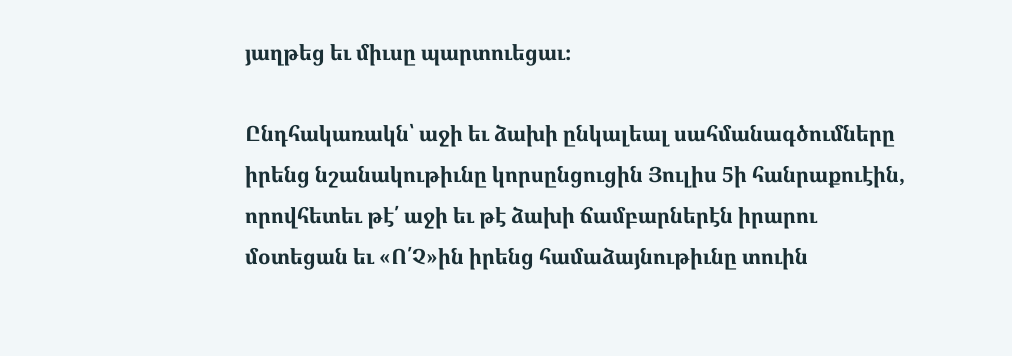յաղթեց եւ միւսը պարտուեցաւ։

Ընդհակառակն՝ աջի եւ ձախի ընկալեալ սահմանագծումները իրենց նշանակութիւնը կորսընցուցին Յուլիս 5ի հանրաքուէին, որովհետեւ թէ՛ աջի եւ թէ ձախի ճամբարներէն իրարու մօտեցան եւ «Ո՛Չ»ին իրենց համաձայնութիւնը տուին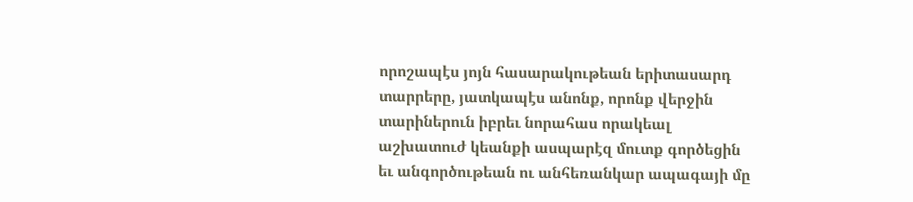որոշապէս յոյն հասարակութեան երիտասարդ տարրերը, յատկապէս անոնք, որոնք վերջին տարիներուն իբրեւ նորահաս որակեալ աշխատուժ կեանքի ասպարէզ մուտք գործեցին եւ անգործութեան ու անհեռանկար ապագայի մը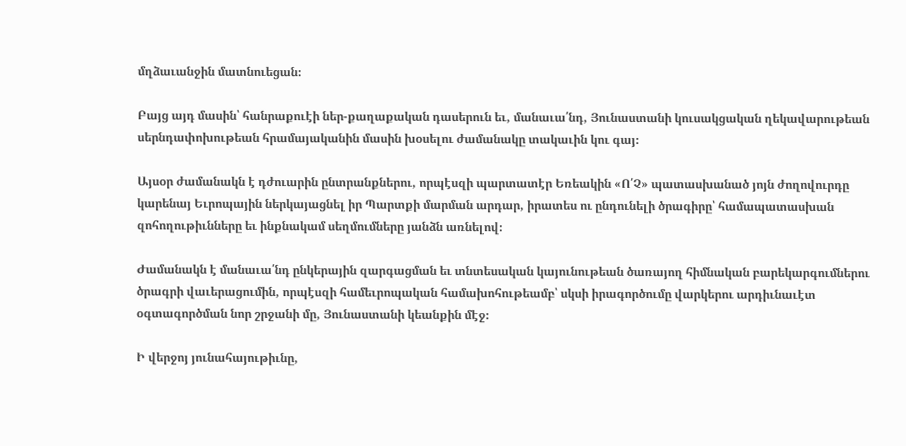մղձաւանջին մատնուեցան։

Բայց այդ մասին՝ հանրաքուէի ներ-քաղաքական դասերուն եւ, մանաւա՛նդ, Յունաստանի կուսակցական ղեկավարութեան սերնդափոխութեան հրամայականին մասին խօսելու ժամանակը տակաւին կու գայ։

Այսօր ժամանակն է դժուարին ընտրանքներու, որպէսզի պարտատէր Եռեակին «Ո՛Չ» պատասխանած յոյն ժողովուրդը կարենայ Եւրոպային ներկայացնել իր Պարտքի մարման արդար, իրատես ու ընդունելի ծրագիրը՝ համապատասխան զոհողութիւնները եւ ինքնակամ սեղմումները յանձն առնելով։

Ժամանակն է մանաւա՛նդ ընկերային զարգացման եւ տնտեսական կայունութեան ծառայող հիմնական բարեկարգումներու ծրագրի վաւերացումին, որպէսզի համեւրոպական համախոհութեամբ՝ սկսի իրագործումը վարկերու արդիւնաւէտ օգտագործման նոր շրջանի մը, Յունաստանի կեանքին մէջ։

Ի վերջոյ յունահայութիւնը,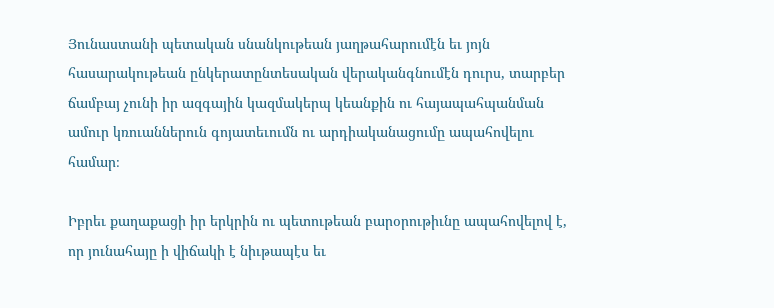Յունաստանի պետական սնանկութեան յաղթահարումէն եւ յոյն հասարակութեան ընկերատընտեսական վերականգնումէն դուրս, տարբեր ճամբայ չունի իր ազգային կազմակերպ կեանքին ու հայապահպանման ամուր կռուաններուն գոյատեւումն ու արդիականացումը ապահովելու համար։

Իբրեւ քաղաքացի իր երկրին ու պետութեան բարօրութիւնը ապահովելով է, որ յունահայը ի վիճակի է նիւթապէս եւ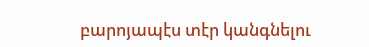բարոյապէս տէր կանգնելու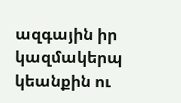ազգային իր կազմակերպ կեանքին ու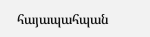հայապահպան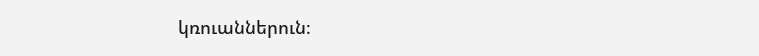կռուաններուն։